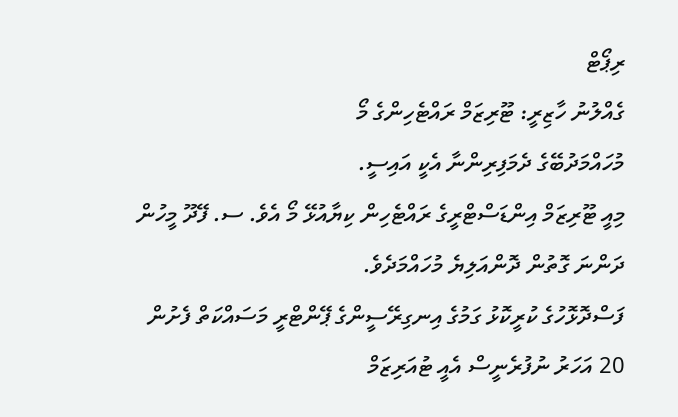ރިޕޯޓް
ގެއްލުނު ހާޒިރީ: ޓޫރިޒަމް ރައްޓެހިންގެ މޯ
މުހައްމަދުބޭގެ ދެމަފިރިންނާ އެކީ އައިސީ.
މިއީ ޓޫރިޒަމް އިންޑަސްޓްރީގެ ރައްޓެހިން ކިޔާއުޅޭ މޯ އެވެ. ސ. ފޭދޫ މީހުން ދަންނަ ގޮތުން ދޮންއަލިޔެ މުހައްމަދެވެ.
ފަސްދޮޅޮހުގެ ކުރީކޮޅު ގަމުގެ އިނގިރޭސީންގެ ޕޭންޓްރީ މަސައްކަތް ފެށުން 20 އަހަރު ނުފުރެނީސް އެއީ ޓުއަރިޒަމް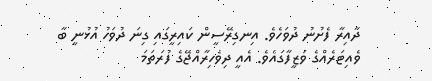ދާއިރާ ފެށުނު ދުވަހެވެ. އިނގިރޭސީން ކައިރީގައި ގިނަ ދުވަހު އުޅުނީ ބާ ވެއިޓަރެއްގެ ވަޒީފާގައެވެ. އެއީ ދިވެހިރާއްޖޭގެ ފުރަތަމަ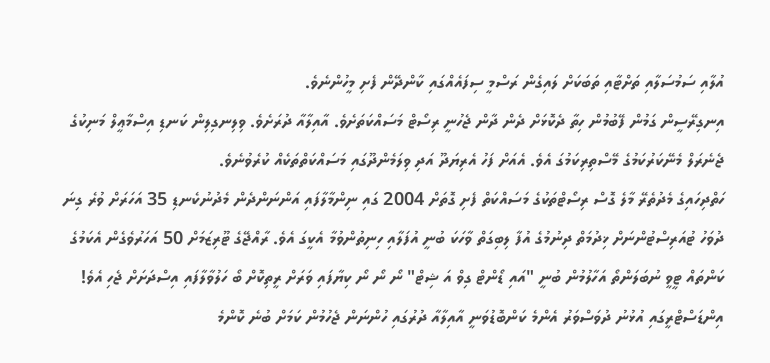އުލާއި ސަމުސަލާއި ތަށްޓާއި ތަބަކަށް ލައިގެން ރަސްމީ ސިފައެއްގައި ކާންދޭން ފެށި މީހުންނެވެ.
އިނގިރޭސީން ގަމުން ފޭބުމުން ހިތާ ދެކޮޅަށް ދެން ދާން ޖެހުނީ ރިސޯޓް މަސައްކަތަށެވެ. އާއިލާއާ ދުރަށެވެ. ވިލިނގިލިން ކަނޑި އިސްމާޢީލް މަނިކުގެ ޖެނެރަލް މެނޭކަރުކަމުގެ މޭސްތިރިކަމުގަ އެވެ. އެއަށް ފަހު އެރިޔަދޫ އަދި ވިލަމެންދޫގައި މަސައްކަތްތަކެއް ކުރެވުނެވެ.
ހަތްދިހައިގެ މެދުތެރޭ މާލެ ގޮސް ރިސޯޓްތަކުގެ މަސައްކަތް ފެށި ގޮތަށް 2004 ގައި ނިންމާލާފައި އަންނަންދެން މެދުނުކެނޑި 35 އަހަރަށް ވުރެ ގިނަ ދުވަހު ޓުއަރިސްޓުންނަށް ޚިދުމަތް ދިނުމުގެ އުފާ ލިބިގަތް ވާހަކަ ބުނީ އުފަލާއި ހިނިތުންވުމާ އެކީގަ އެވެ. ރާއްޖޭގެ ޓޫރިޒަމަށް 50 އަހަރުވެގެން އެކަމުގެ ކަންތައް ޓީވީ ނުބަލަންތޯ އަހާލުމުން ބުނީ "އައި ޑޯންޓް ގިވް އަ ޝިޓް" ނޯ ނޯ ނޯ ކިޔާފައި ވަރަށް ރީތިކޮށް ބޯ ހަލުވާލާފައި އިސްދަށަށް ޖެހި އެވެ!
އިންޑަސްޓްރީގައި އުޅުނު ދުވަސްވަރު އެންމެ ކަންބޮޑުވަނީ އާއިލާއާ ދުރުގައި ހުންނަން ޖެހުމުން ކަމަށް ބުނެ ކޮންމެ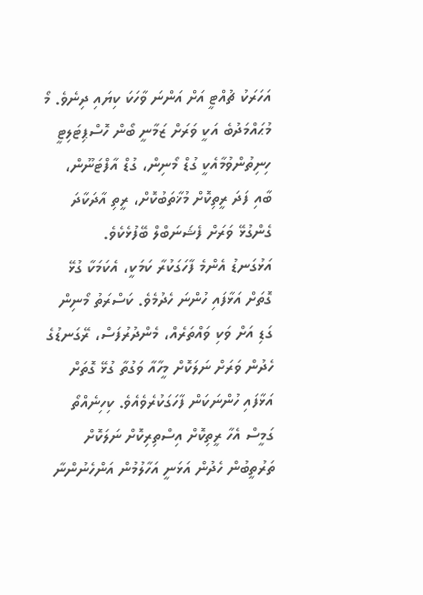އަހަރަކު ޗުއްޓީ އަށް އަންނަ ވާހަކަ ކިޔައި ދިނެވެ. މޯ މުޙައްމަދުބެ އަކީ ވަރަށް ޒަމާނީ ބޯން ހޮސްޕިޓަލިޓީ ހިނިތުންވުމާއެކީ ގުޑް މޯނިން، ގުޑް އާފްޓަނޫން، ބާއި ފަދަ ރީތިކޮށް މުޚާތަބުކޮށް، ރީތި އާދަކާދަ ގެންގުޅޭ ވަރަށް ފެޝަނަބްލް ބޭފުޅެކެވެ.
އަޅުގަނޑު އެންމެ ފާހަގަކުރާ ކަމަކީ، އެކަމަކާ ގުޅޭ ގޮތަށް އަޅާފައި ހުންނަ ހެދުމެވެ. ކަސްރަތު މޯނިން ގަޑި އަށް ވަކި ވައްތަރެއް، މެންދުރުފަސް، ރޭގަނޑުގެ ހެދުން ވަރަށް ނަލަކޮށް މީހާއާ ވަގުތާ ގުޅޭ ގޮތަށް އަޅާފައި ހުންނަކަން ފާހަގަކުރެވެއެވެ. ކިހިނެއްތޯ ގަމީސް އެހާ ރީތިކޮށް އިސްތިރިކޮށް ނަލަކޮށް ތަރުތީބުން ހެދުން އަޅަނީ އަހާލުމުން އަންހެނުންނާ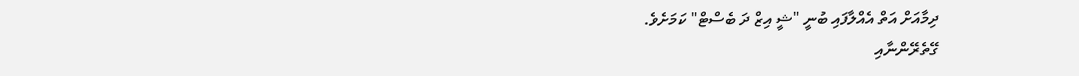ދިމާއަށް އަތް އެއްލާފައި ބުނީ "ޝީ އިޒް ދަ ބެސްޓް" ކަމަށެވެ.
ގޭތެރޭންނާއި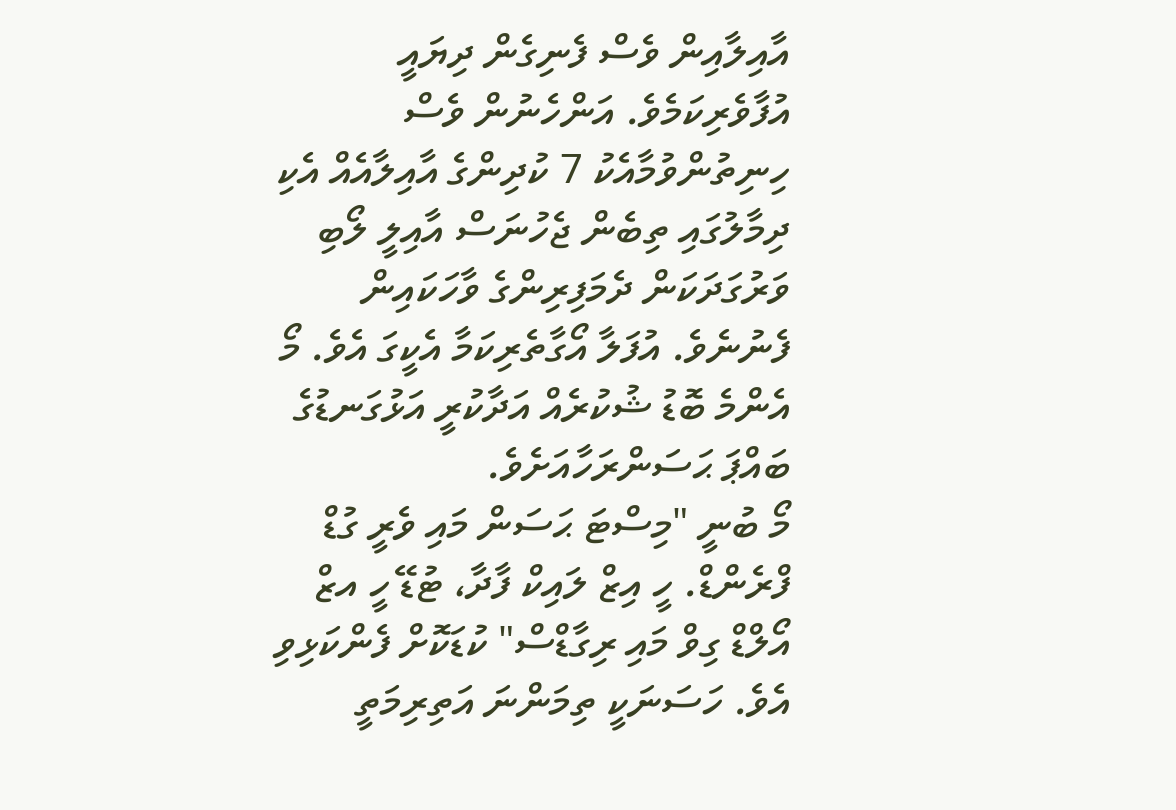އާއިލާއިން ވެސް ފެނިގެން ދިޔައީ އުފާވެރިކަމެވެ. އަންހެނުން ވެސް ހިނިތުންވުމާއެކު 7 ކުދިންގެ އާއިލާއެއް އެކި ދިމާލުގައި ތިބެން ޖެހުނަސް އާއިލީ ލޯބި ވަރުގަދަކަން ދެމަފިރިންގެ ވާހަކައިން ފެނުނެވެ. އުފަލާ އޯގާތެރިކަމާ އެކީގަ އެވެ. މޯ އެންމެ ބޮޑު ޝުކުރެއް އަދާކުރީ އަޅުގަނޑުގެ ބައްޕަ ޙަސަންރަހާއަށެވެ.
މޯ ބުނީ "މިސްޓަ ޙަސަން މައި ވެރީ ގުޑް ފްރެންޑް. ހީ އިޒް ލައިކް ފާދާ، ޓުޑޭ ހީ އޒް އޯލްޑް ގިވް މައި ރިގާޑްސް" ކުޑަކޮށް ފެންކަޅިވި އެވެ. ހަސަނަކީ ތިމަންނަ އަތިރިމަތީ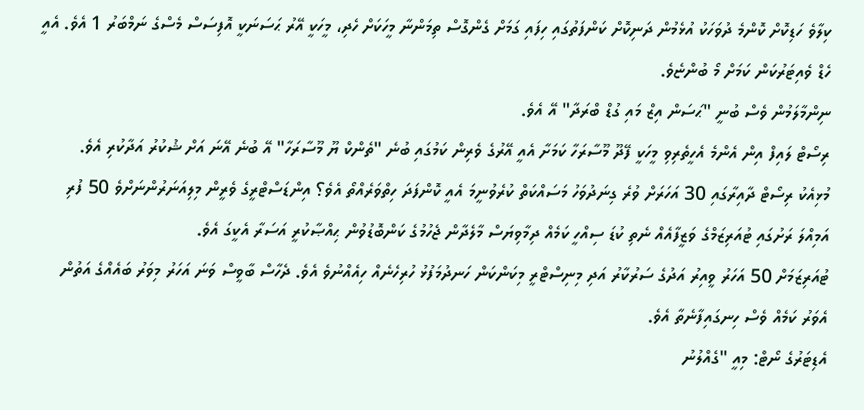ކިލާވެ ހަޑިކޮށް ކޮންމެ ދުވަހަކު އުޅެމުން ދަނިކޮށް ކަންފަތުގައި ހިފައި ގަމަށް ގެންގޮސް ތިމަންނާ މީހަކަށް ހެދި، މީހަކީ އޭރު ޙަސަނަކީ އޮފިސަސް މެސްގެ ނަމްބަރު 1 އެވެ. އެއީ ހެޑް ވެއިޓަރުކަން ކަމަށް މޯ ބުންޏެވެ.
ނިންމާލަމުން ވެސް ބުނީ "ޙަސަން އިޒް މައި ގުޑް ބްރަދާ" އޭ އެވެ.
ރިސޯޓް ލައިފް އިން އެންމެ އެހީތެރިވި މީހަކީ ފޭދޫ މޫސާރަހާ ކަމަށާ އެއީ އޭރުގެ ވެރިން ކަމުގައި ބުނެ "ތެންކް ޔޫ މޫސާރަހާ" އޭ ބުނެ އޭނަ އަށް ޝުކުރު އަދާކުރި އެވެ.
މުޅިއެކު ރިސޯޓް ދާއިރާގައި 30 އަހަރަށް ވުރެ ގިނަދުވަހު މަސައްކަތް ކުރެވުނީމަ އެއީ ކޮންފަދަ ހިތްވަރެއްތޯ އެވެ؟ އިންޑަސްޓްރީގެ ވެރީން މިލިއަނަރުންނަށްވެ 50 ފުރި އަމިއްލަ ރަށުގައި ޓުއަރިޒަމްގެ ވަޒީފާއެއް ނެތި ކުޑަ ސިއްހީ ކަމެއް ދިމާވިޔަސް މާލެދާން ޖެހުމުގެ ކަންބޮޑުވުން ޙިއްޞާކުރީ އަސަރާ އެކީގަ އެވެ.
ޓުއަރިޒަމަށް 50 އަހަރު ވީއިރު އަދުގެ ސަރުކާރު އަދި މިނިސްޓްރީ މިކަންކަން ހަނދުމަފުޅު ހުރިހެނެއް ހިއެއްނުވެ އެވެ. ދެހާސް ބާވީސް ވަނަ އަހަރު މިވަރު ބައެއްގެ އަތުން އެވަރު ކަމެއް ވެސް ހިނގައިފާނެތާ އެވެ.
އެޑިޓަރުގެ ނޯޓް: މިއީ "ގެއްލުނު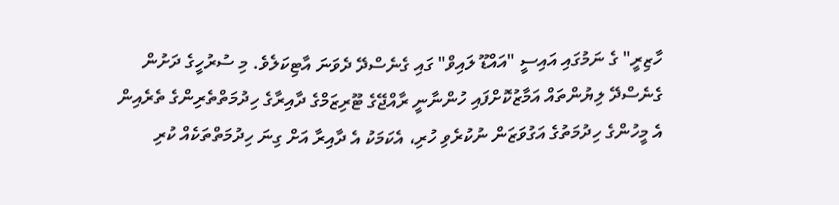ހާޒިރީ" ގެ ނަމުގައި އައިސީ "އައްޑޫ ލައިވް" ގައި ގެނެސްދޭ ދެވަނަ އާޓިކަލެވެ. މި ސުރުހީގެ ދަށުން ގެނެސްދޭ ލިޔުންތައް އަމާޒުކޮށްފައި ހުންނާނީ ރާއްޖޭގެ ޓޫރިޒަމްގެ ދާއިރާގެ ހިދުމަތްތެރިންގެ ތެރެއިން އެ މީހުންގެ ހިދުމަތުގެ އަގުވަޒަން ނުކުރެވި ހުރި، އެކަމަކު އެ ދާއިރާ އަށް ގިނަ ހިދުމަތްތަކެއް ކުރި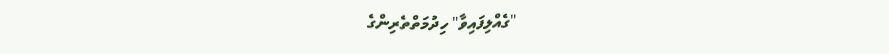"ގެއްލިފައިވާ" ހިދުމަތްތެރިންގެ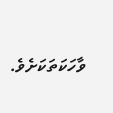ވާހަކަތަކަށެވެ.